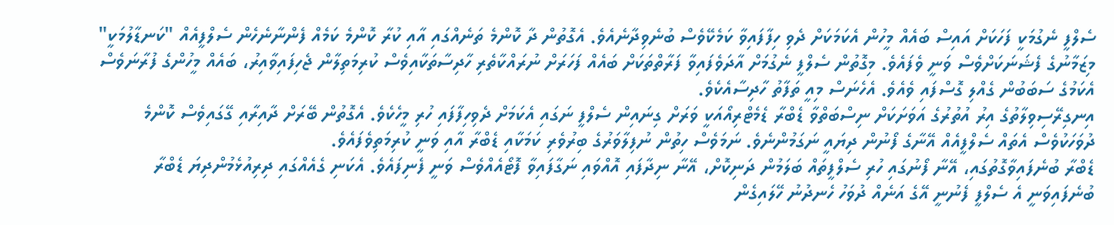ސެލްފީ ނެގުމަކީ ފަހަކަށް އައިސް ބައެއް މީހުން އެކަމަކަށް ދެވި ހިފާފައިވާ ކަމެކޭވެސް ބުނެވިދާނެއެވެ. އެގޮތުން ދާ ކޮންމެ ތަނެއްގައި އާއި ކުރާ ކޮންމެ ކަމެއް ފެންނާނެހެން ސެލްފީއެއް "ކަނޑާލުމަކީ" މިޒަމާނުގެ ފެޝަނަކަށްވެސް ވަނީ ވެފައެވެ. މިގޮތުން ސެލްފީ ނެގުމަށް އާދަވެފައިވާ ފަރާތްތަކަށް ބައެއް ފަހަރަށް ނުރައްކާތެރި ހާދިސާތަކާއިވެސް ކުރިމަތިލާން ޖެހިފައިވާއިރު، ބައެއް މީހުންގެ ފުރާނަވެސް އެކަމުގެ ސަބަބުން ގެއްލި ގޮސްފައި ވެއެވެ. އެހެނަސް މިއީ ތަފާތު ހާދިސާއެކެވެ.
އިނގިރޭސިވިލާތުގެ އިރު އުތުރުގެ އަވަށަކަށް ނިސްބަތްވާ ޑެބްރާ ޑެމެޓްރިއޯއަކީ ވަރަށް ގިނައިން ސެލްފީ ނަގައި އެކަމަށް ދެވިހިފާފައި ހުރި މީހެކެވެ. އެގޮތުން ބޭރަށް ދާއިރާއި ގޭގައިވެސް ކޮންމެ ދުވަހަކުވެސް އެތައް ސެލްފީއެއް އޭނާގެ ފޯނުން ދިޔައީ ނަގަމުންނެވެ. ނަމަވެސް ހިތުން ނުފިލާވަރުގެ ބިރުވެރި ކަމަކާއި ޑެބްރާ އާއި ވަނީ ކުރިމަތިވެފައެވެ.
ޑެބްރާ ބުނެފައިވާގޮތުގައި، އޭނާ ފޯނުގައި ހުރި ސެލްފީތައް ބަލަމުން ދަނިކޮށް، އޭނާ ނިދާފައި އޮއްވައި ނަގާފައިވާ ފޮޓޯއެއްވެސް ވަނީ ފެނިފައެވެ. އެކަނި ގެއެއްގައި ދިރިއުޅެމުންދިޔަ ޑެބްރާ ބުނެފައިވަނީ އެ ސެލްފީ ފެނުނީ އޭގެ އަނެއް ދުވަހު ހެނދުނު ހޭލައިގެން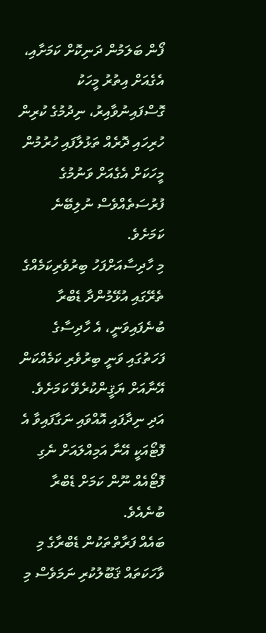ފޯން ބަލަމުން ދަނިކޮށް ކަމަށާއި، އެގެއަށް އިތުރު މީހަކު ގޮސްފައިނުވާއިރު، ނިދުމުގެ ކުރިން ހުރިހައި ދޮރެއް ތަޅުލާފައި ހުރުމުން މީހަކަށް އެގެއަށް ވަނުމުގެ ފުރުސަތެއްވެސް ނުލިބޭނެ ކަމަށެވެ.
މި ހާދިސާއަށްފަހު ބިރުވެރިކަމެއްގެ ތެރޭގައި އުޅޭމުންދާ ޑެބްރާ ބުނެފައިވަނީ، އެ ހާދިސާގެ ފަހަތުގައި ވަނީ ބިރުވެރި ކަމެއްކަން އޭނާއަށް ޔަޤީންކުރެވޭ ކަމަށެވެ. އަދި ނިދާފައި އޮއްވައި ނަގާފައިވާ އެ ފޮޓޯއަކީ އޭނާ އަމިއްލައަށް ނެގި ފޮޓޯއެއް ނޫން ކަމަށް ޑެބްރާ ބުނެއެވެ.
ބައެއް ފަރާތްތަކުން ޑެބްރާގެ މި ވާހަކަތައް ޤަބޫލުކުރި ނަމަވެސް މި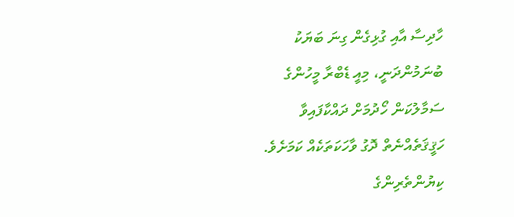ހާދިސާ އާއި ގުޅިގެން ގިނަ ބަޔަކު ބުނަމުންދަނީ، މިއީ ޑެބްރާ މީހުންގެ ސަމާލުކަން ހޯދުމަށް ދައްކާފައިވާ ހަޤީޤަތެއްނެތް ދޮގު ވާހަކަތަކެއް ކަމަށެވެ.
ކިޔުންތެރިންގެ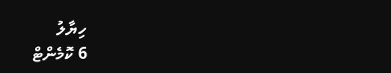ހިޔާލު
6 ކޮމެންޓް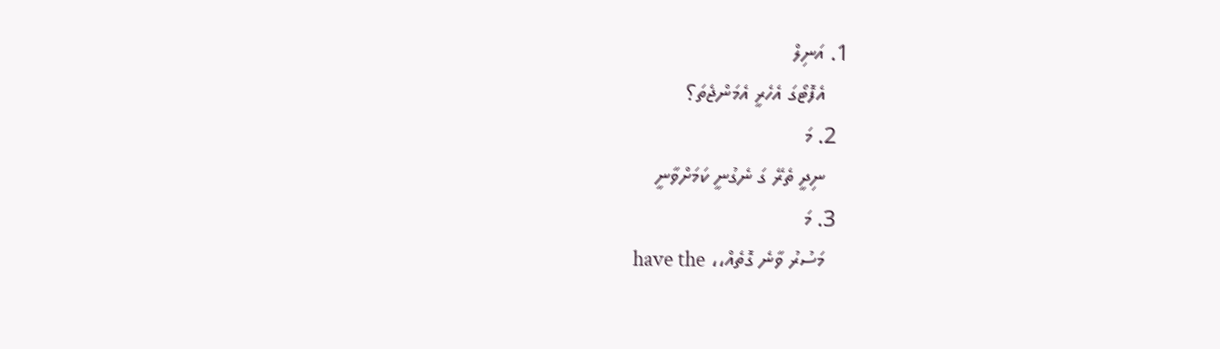1. އަނިލް
    އެފޮޓޯގަ އެހެރީ އެމަންޖެތަ؟
  2. މަ
    ނިދީ ތެރޭ ގަ ނެގުނީ ކަމަށްވާނީ
  3. މަ
    މަސުރު ވާނެ ގޮތެއް،، have the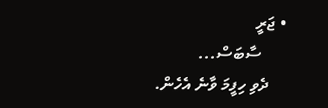• ޖަރީ
      ސާބަސް...
    ދެވި ހިފީމަ ވާނެ އެހެން.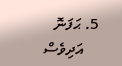5. ޙަފަނޮ
    އަދިވެސް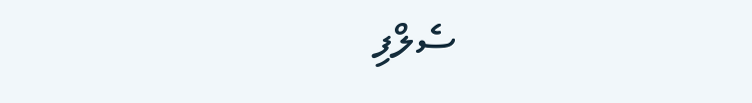ސެލްފި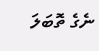ނެގެ ތޮބަލަ